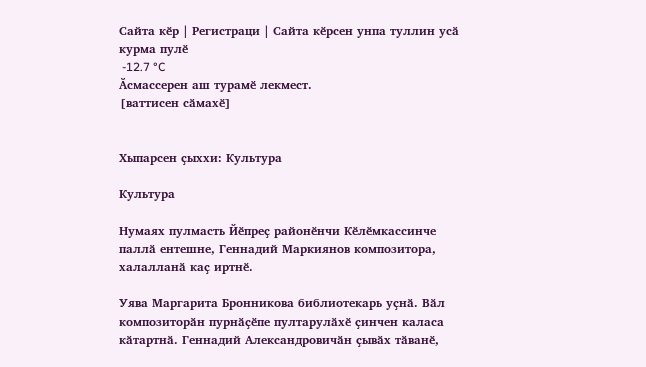Сайта кӗр | Регистраци | Сайта кӗрсен унпа туллин усӑ курма пулӗ
 -12.7 °C
Ӑсмассерен аш турамӗ лекмест.
[ваттисен сӑмахӗ]


Хыпарсен ҫыххи: Культура

Культура

Нумаях пулмасть Йӗпреҫ районӗнчи Кӗлӗмкассинче паллӑ ентешне, Геннадий Маркиянов композитора, халалланӑ каҫ иртнӗ.

Уява Маргарита Бронникова библиотекарь уҫнӑ. Вӑл композиторӑн пурнӑҫӗпе пултарулӑхӗ ҫинчен каласа кӑтартнӑ. Геннадий Александровичӑн ҫывӑх тӑванӗ,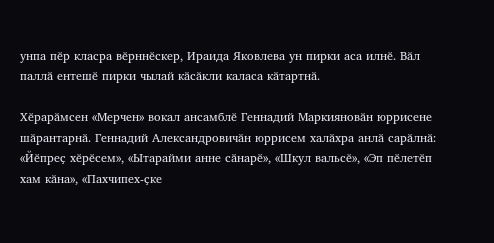унпа пӗр класра вӗрннӗскер, Ираида Яковлева ун пирки аса илнӗ. Вӑл паллӑ ентешӗ пирки чылай кӑсӑкли каласа кӑтартнӑ.

Хӗрарӑмсен «Мерчен» вокал ансамблӗ Геннадий Маркияновӑн юррисене шӑрантарнӑ. Геннадий Александровичӑн юррисем халӑхра анлӑ сарӑлнӑ: «Йӗпреҫ хӗрӗсем», «Ытарайми анне сӑнарӗ», «Шкул вальсӗ», «Эп пӗлетӗп хам кӑна», «Пахчипех-ҫке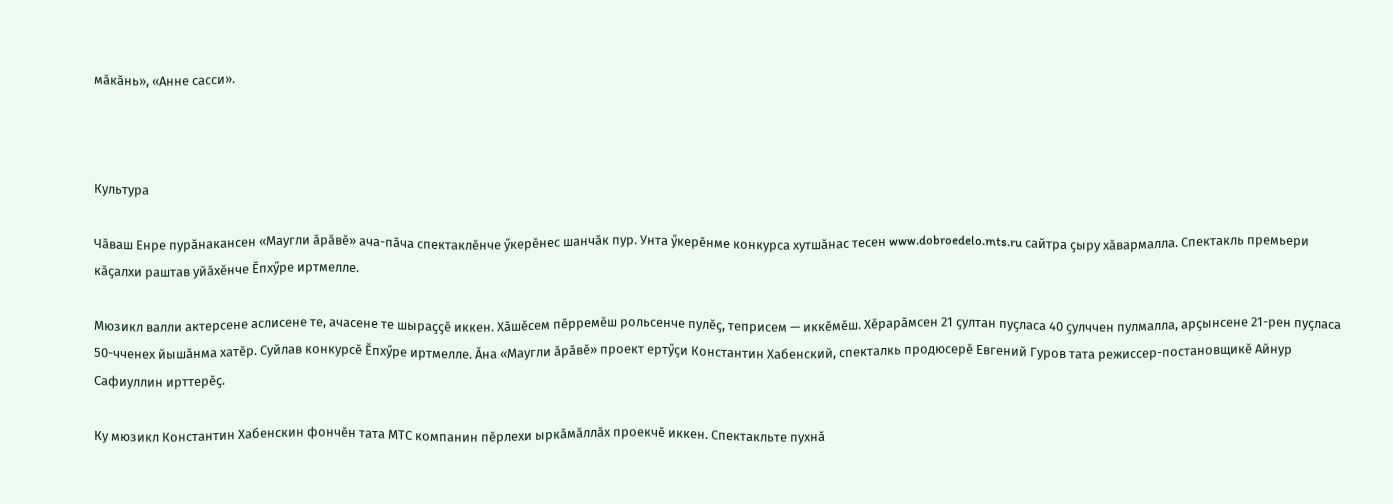мӑкӑнь», «Анне сасси».



Культура

Чӑваш Енре пурӑнакансен «Маугли ӑрӑвӗ» ача-пӑча спектаклӗнче ӳкерӗнес шанчӑк пур. Унта ӳкерӗнме конкурса хутшӑнас тесен www.dobroedelo.mts.ru сайтра ҫыру хӑвармалла. Спектакль премьери кӑҫалхи раштав уйӑхӗнче Ӗпхӳре иртмелле.

Мюзикл валли актерсене аслисене те, ачасене те шыраҫҫӗ иккен. Хӑшӗсем пӗрремӗш рольсенче пулӗҫ, теприсем — иккӗмӗш. Хӗрарӑмсен 21 ҫултан пуҫласа 40 ҫулччен пулмалла, арҫынсене 21-рен пуҫласа 50-чченех йышӑнма хатӗр. Суйлав конкурсӗ Ӗпхӳре иртмелле. Ӑна «Маугли ӑрӑвӗ» проект ертӳҫи Константин Хабенский, спекталкь продюсерӗ Евгений Гуров тата режиссер-постановщикӗ Айнур Сафиуллин ирттерӗҫ.

Ку мюзикл Константин Хабенскин фончӗн тата МТС компанин пӗрлехи ыркӑмӑллӑх проекчӗ иккен. Спектакльте пухнӑ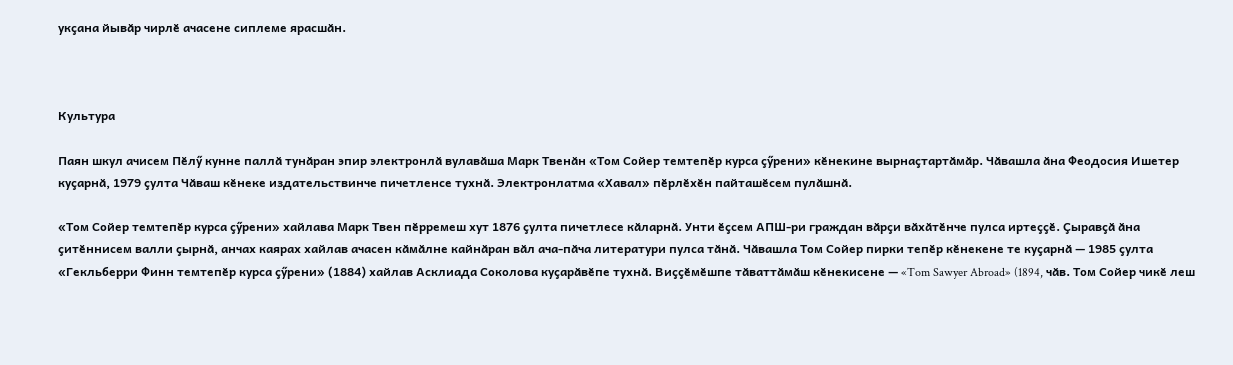укҫана йывӑр чирлӗ ачасене сиплеме ярасшӑн.



Культура

Паян шкул ачисем Пӗлӳ кунне паллӑ тунӑран эпир электронлӑ вулавӑша Марк Твенӑн «Том Сойер темтепӗр курса ҫӳрени» кӗнекине вырнаҫтартӑмӑр. Чӑвашла ӑна Феодосия Ишетер куҫарнӑ, 1979 ҫулта Чӑваш кӗнеке издательствинче пичетленсе тухнӑ. Электронлатма «Хавал» пӗрлӗхӗн пайташӗсем пулӑшнӑ.

«Том Сойер темтепӗр курса ҫӳрени» хайлава Марк Твен пӗрремеш хут 1876 ҫулта пичетлесе кӑларнӑ. Унти ӗҫсем АПШ-ри граждан вӑрҫи вӑхӑтӗнче пулса иртеҫҫӗ. Ҫыравҫӑ ӑна ҫитӗннисем валли ҫырнӑ, анчах каярах хайлав ачасен кӑмӑлне кайнӑран вӑл ача-пӑча литератури пулса тӑнӑ. Чӑвашла Том Сойер пирки тепӗр кӗнекене те куҫарнӑ — 1985 ҫулта «Гекльберри Финн темтепӗр курса ҫӳрени» (1884) хайлав Асклиада Соколова куҫарӑвӗпе тухнӑ. Виҫҫӗмӗшпе тӑваттӑмӑш кӗнекисене — «Tom Sawyer Abroad» (1894, чӑв. Том Сойер чикӗ леш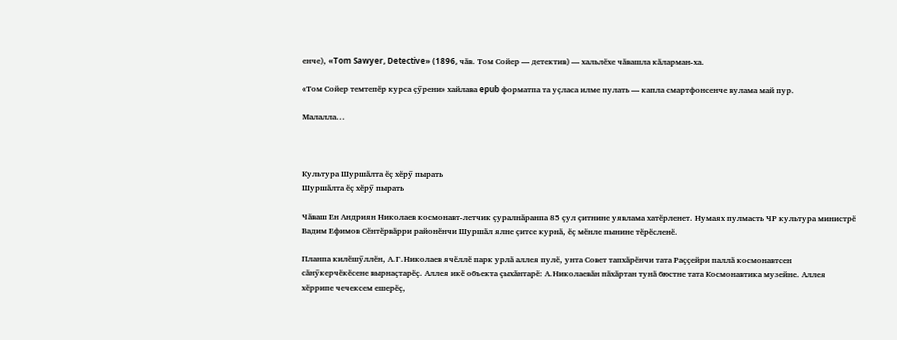енче), «Tom Sawyer, Detective» (1896, чӑв. Том Сойер — детектив) — хальлӗхе чӑвашла кӑларман-ха.

«Том Сойер темтепӗр курса ҫӳрени» хайлава epub форматпа та уҫласа илме пулать — капла смартфонсенче вулама май пур.

Малалла...



Культура Шуршӑлта ӗҫ хӗрӳ пырать
Шуршӑлта ӗҫ хӗрӳ пырать

Чӑваш Ен Андриян Николаев космонавт-летчик ҫуралнӑранпа 85 ҫул ҫитнине уявлама хатӗрленет. Нумаях пулмасть ЧР культура министрӗ Вадим Ефимов Сӗнтӗрвӑрри районӗнчи Шуршӑл ялне ҫитсе курнӑ, ӗҫ мӗнле пынине тӗрӗсленӗ.

Планпа килӗшӳллӗн, А.Г.Николаев ячӗллӗ парк урлӑ аллея пулӗ, унта Совет тапхӑрӗнчи тата Раҫҫейри паллӑ космонавтсен сӑнӳкерчӗкӗсене вырнаҫтарӗҫ. Аллея икӗ объекта ҫыхӑнтарӗ: А.Николаевӑн пӑхӑртан тунӑ бюстне тата Космонавтика музейне. Аллея хӗррипе чечексем ешерӗҫ,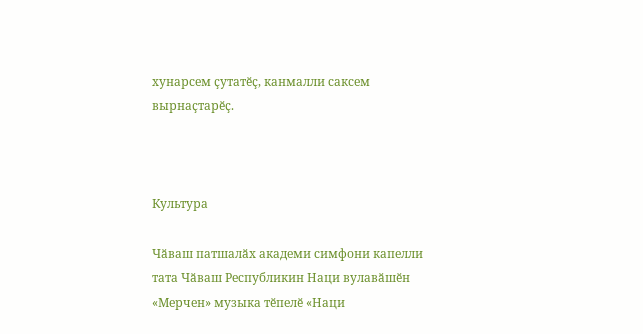хунарсем ҫутатӗҫ, канмалли саксем вырнаҫтарӗҫ.



Культура

Чӑваш патшалӑх академи симфони капелли тата Чӑваш Республикин Наци вулавӑшӗн «Мерчен» музыка тӗпелӗ «Наци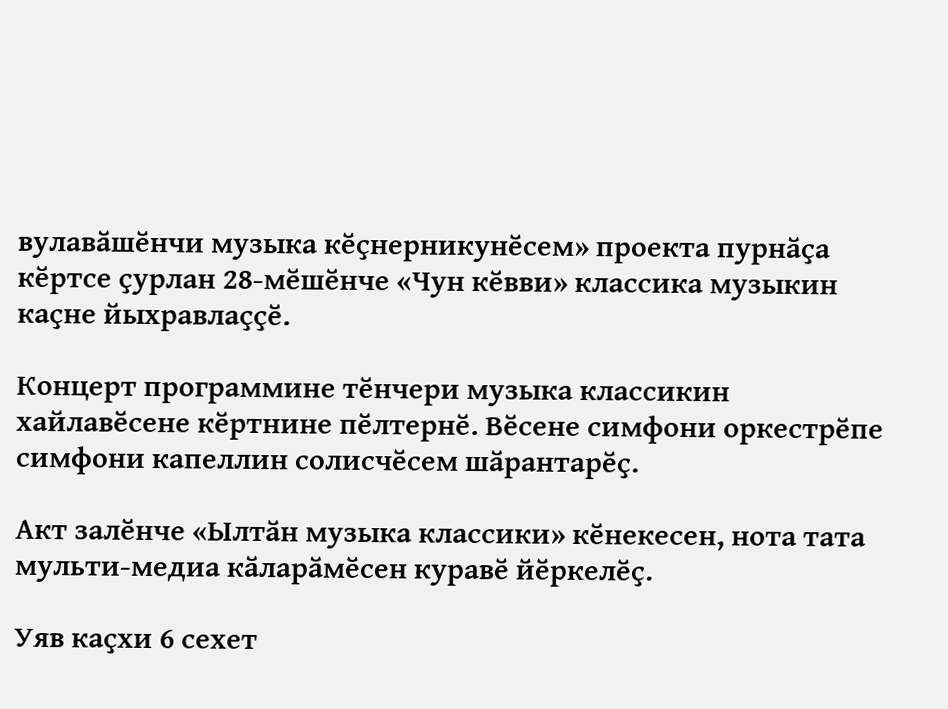вулавӑшӗнчи музыка кӗҫнерникунӗсем» проекта пурнӑҫа кӗртсе ҫурлан 28-мӗшӗнче «Чун кӗвви» классика музыкин каҫне йыхравлаҫҫӗ.

Концерт программине тӗнчери музыка классикин хайлавӗсене кӗртнине пӗлтернӗ. Вӗсене симфони оркестрӗпе симфони капеллин солисчӗсем шӑрантарӗҫ.

Акт залӗнче «Ылтӑн музыка классики» кӗнекесен, нота тата мульти-медиа кӑларӑмӗсен куравӗ йӗркелӗҫ.

Уяв каҫхи 6 сехет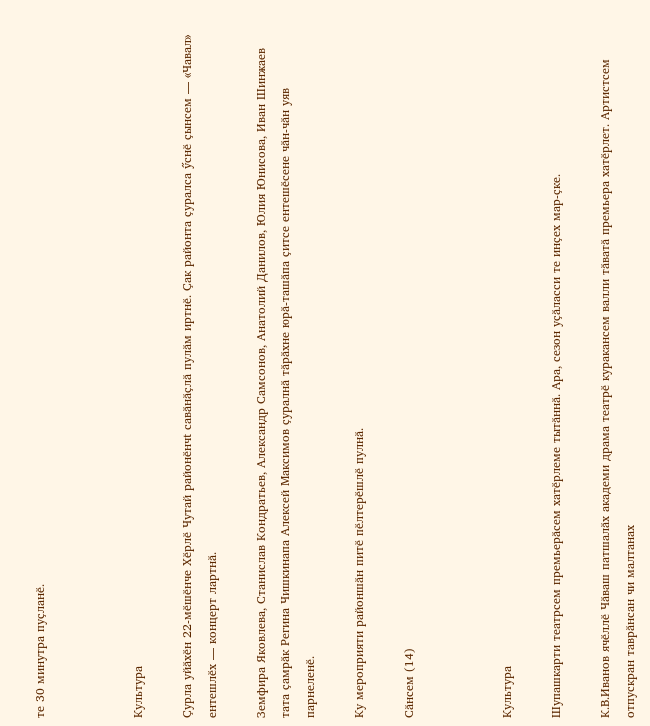те 30 минутра пуҫланӗ.



Культура

Ҫурла уйӑхӗн 22-мӗшӗнче Хӗрлӗ Чутай районӗнчt савӑнӑҫлӑ пулӑм иртнӗ. Ҫак районта ҫуралса ӳснӗ ҫынсем — «Чавал» ентешлӗх — концерт лартнӑ.

Земфира Яковлева, Станислав Кондратьев, Александр Самсонов, Анатолий Данилов, Юлия Юнисова, Иван Шинжаев тата ҫамрӑк Регина Чишкинапа Алексей Максимов ҫуралнӑ тӑрӑхне юрӑ-ташӑпа ҫитсе ентешӗсене чӑн-чӑн уяв парнеленӗ.

Ку мероприяти районшӑн питӗ пӗлтерӗшлӗ пулнӑ.

Сӑнсем (14)



Культура

Шупашкарти театрсем премьерӑсем хатӗрлеме тытӑннӑ. Ара, сезон уҫӑласси те инҫех мар-ҫке.

К.В.Иванов ячӗллӗ Чӑваш патшалӑх академи драма театрӗ куракансем валли тӑватӑ премьера хатӗрлет. Артистсем отпускран таврӑнсан чи малтанах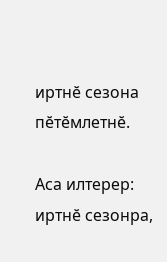иртнӗ сезона пӗтӗмлетнӗ.

Аса илтерер: иртнӗ сезонра,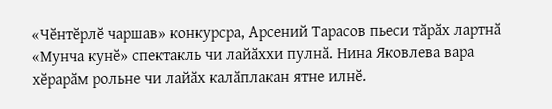«Чӗнтӗрлӗ чаршав» конкурсра, Арсений Тарасов пьеси тӑрӑх лартнӑ «Мунча кунӗ» спектакль чи лайӑххи пулнӑ. Нина Яковлева вара хӗрарӑм рольне чи лайӑх калӑплакан ятне илнӗ.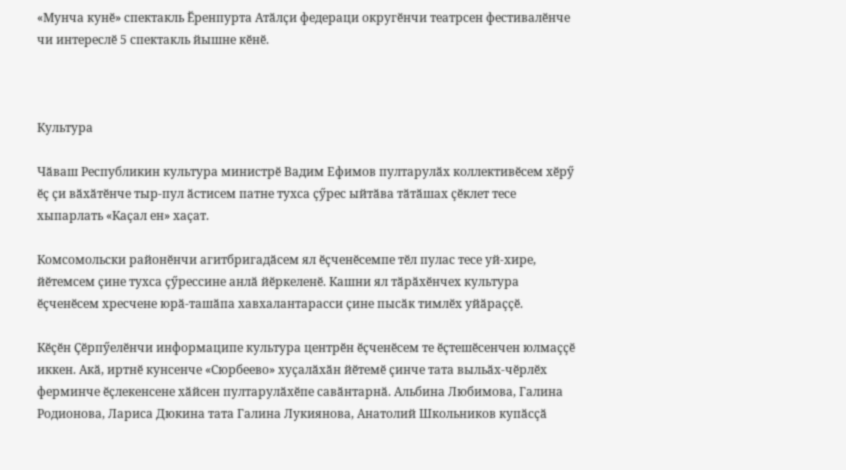«Мунча кунӗ» спектакль Ӗренпурта Атӑлҫи федераци округӗнчи театрсен фестивалӗнче чи интереслӗ 5 спектакль йышне кӗнӗ.



Культура

Чӑваш Республикин культура министрӗ Вадим Ефимов пултарулӑх коллективӗсем хӗрӳ ӗҫ ҫи вӑхӑтӗнче тыр-пул ӑстисем патне тухса ҫӳрес ыйтӑва тӑтӑшах ҫӗклет тесе хыпарлать «Каҫал ен» хаҫат.

Комсомольски районӗнчи агитбригадӑсем ял ӗҫченӗсемпе тӗл пулас тесе уй-хире, йӗтемсем ҫине тухса ҫӳрессине анлӑ йӗркеленӗ. Кашни ял тӑрӑхӗнчех культура ӗҫченӗсем хресчене юрӑ-ташӑпа хавхалантарасси ҫине пысӑк тимлӗх уйӑраҫҫӗ.

Кӗҫӗн Ҫӗрпӳелӗнчи информаципе культура центрӗн ӗҫченӗсем те ӗҫтешӗсенчен юлмаҫҫӗ иккен. Акӑ, иртнӗ кунсенче «Сюрбеево» хуҫалӑхӑн йӗтемӗ ҫинче тата выльӑх-чӗрлӗх ферминче ӗҫлекенсене хӑйсен пултарулӑхӗпе савӑнтарнӑ. Альбина Любимова, Галина Родионова, Лариса Дюкина тата Галина Лукиянова, Анатолий Школьников купӑсҫӑ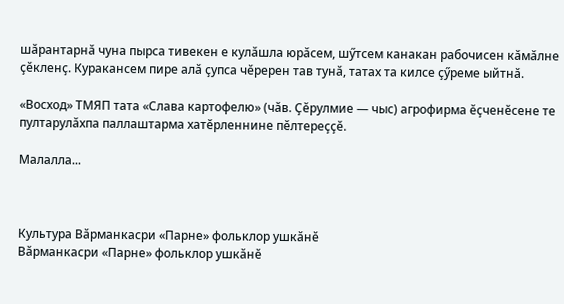шӑрантарнӑ чуна пырса тивекен е кулӑшла юрӑсем, шӳтсем канакан рабочисен кӑмӑлне ҫӗкленҫ. Куракансем пире алӑ ҫупса чӗререн тав тунӑ, татах та килсе ҫӳреме ыйтнӑ.

«Восход» ТМЯП тата «Слава картофелю» (чӑв. Ҫӗрулмие — чыс) агрофирма ӗҫченӗсене те пултарулӑхпа паллаштарма хатӗрленнине пӗлтереҫҫӗ.

Малалла...



Культура Вӑрманкасри «Парне» фольклор ушкӑнӗ
Вӑрманкасри «Парне» фольклор ушкӑнӗ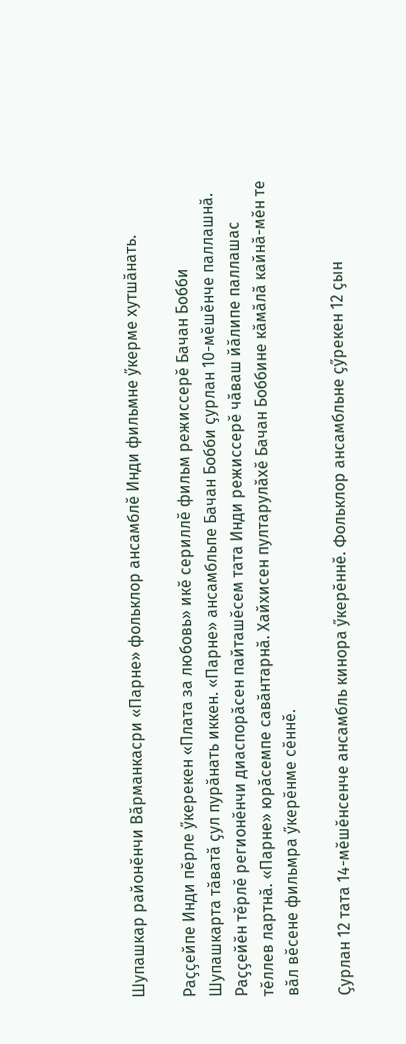Шупашкар районӗнчи Вӑрманкасри «Парне» фольклор ансамблӗ Инди фильмне ӳкерме хутшӑнать.

Раҫҫейпе Инди пӗрле ӳкерекен «Плата за любовь» икӗ сериллӗ фильм режиссерӗ Бачан Бобби Шупашкарта тӑватӑ ҫул пурӑнать иккен. «Парне» ансамбльпе Бачан Бобби ҫурлан 10-мӗшӗнче паллашнӑ. Раҫҫейӗн тӗрлӗ регионӗнчи диаспорӑсен пайташӗсем тата Инди режиссерӗ чӑваш йӑлипе паллашас тӗллев лартнӑ. «Парне» юрӑсемпе савӑнтарнӑ. Хайхисен пултарулӑхӗ Бачан Боббине кӑмӑлӑ кайнӑ-мӗн те вӑл вӗсене фильмра ӳкерӗнме сӗннӗ.

Ҫурлан 12 тата 14-мӗшӗнсенче ансамбль кинора ӳкерӗннӗ. Фольклор ансамбльне ҫӳрекен 12 ҫын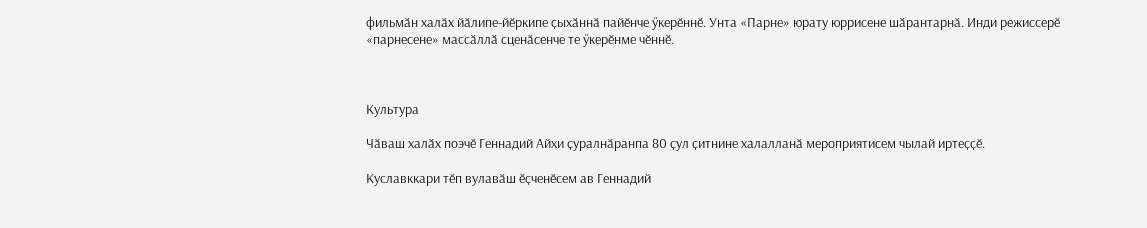фильмӑн халӑх йӑлипе-йӗркипе ҫыхӑннӑ пайӗнче ӳкерӗннӗ. Унта «Парне» юрату юррисене шӑрантарнӑ. Инди режиссерӗ «парнесене» массӑллӑ сценӑсенче те ӳкерӗнме чӗннӗ.



Культура

Чӑваш халӑх поэчӗ Геннадий Айхи ҫуралнӑранпа 80 ҫул ҫитнине халалланӑ мероприятисем чылай иртеҫҫӗ.

Куславккари тӗп вулавӑш ӗҫченӗсем ав Геннадий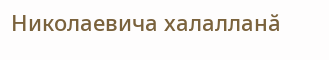Николаевича халалланӑ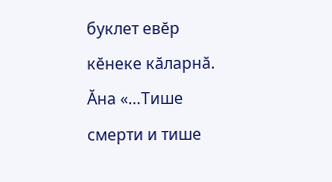буклет евӗр кӗнеке кӑларнӑ. Ӑна «…Тише смерти и тише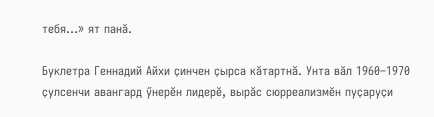тебя…» ят панӑ.

Буклетра Геннадий Айхи ҫинчен ҫырса кӑтартнӑ. Унта вӑл 1960–1970 ҫулсенчи авангард ӳнерӗн лидерӗ, вырӑс сюрреализмӗн пуҫаруҫи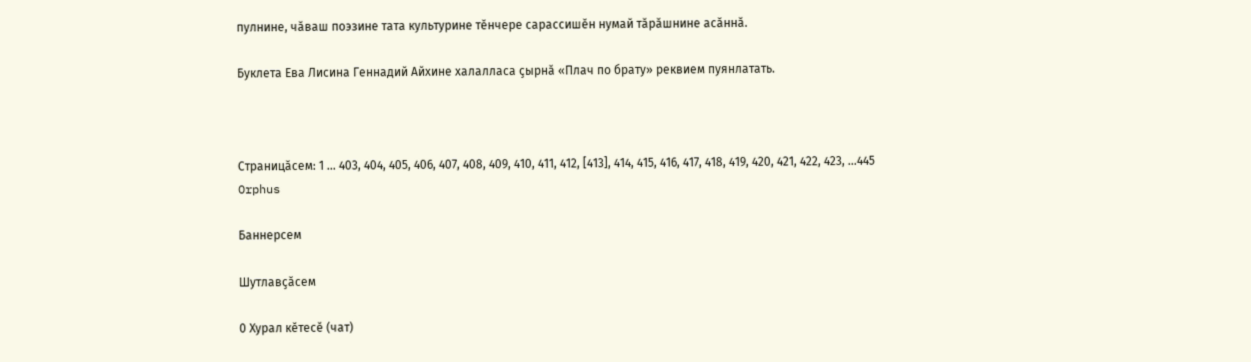пулнине, чӑваш поэзине тата культурине тӗнчере сарассишӗн нумай тӑрӑшнине асӑннӑ.

Буклета Ева Лисина Геннадий Айхине халалласа ҫырнӑ «Плач по брату» реквием пуянлатать.



Страницӑсем: 1 ... 403, 404, 405, 406, 407, 408, 409, 410, 411, 412, [413], 414, 415, 416, 417, 418, 419, 420, 421, 422, 423, ...445
Orphus

Баннерсем

Шутлавҫӑсем

0 Хурал кӗтесӗ (чат)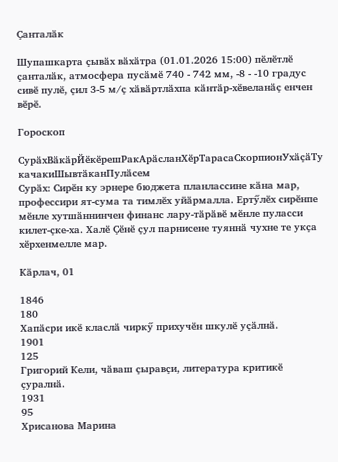Ҫанталӑк

Шупашкарта ҫывӑх вӑхӑтра (01.01.2026 15:00) пӗлӗтлӗ ҫанталӑк, атмосфера пусӑмӗ 740 - 742 мм, -8 - -10 градус сивӗ пулӗ, ҫил 3-5 м/ҫ хӑвӑртлӑхпа кӑнтӑр-хӗвеланӑҫ енчен вӗрӗ.

Гороскоп

СурӑхВӑкӑрЙӗкӗрешРакАрӑсланХӗрТарасаСкорпионУхӑҫӑТу качакиШывтӑканПулӑсем
Сурӑх: Сирӗн ку эрнере бюджета планлассине кӑна мар, профессири ят-сума та тимлӗх уйӑрмалла. Ертӳлӗх сирӗнпе мӗнле хутшӑннинчен финанс лару-тӑрӑвӗ мӗнле пуласси килет-ҫке-ха. Халӗ Ҫӗнӗ ҫул парнисене туяннӑ чухне те укҫа хӗрхенмелле мар.

Кӑрлач, 01

1846
180
Хапӑсри икӗ класлӑ чиркӳ прихучӗн шкулӗ уҫӑлнӑ.
1901
125
Григорий Кели, чӑваш ҫыравҫи, литература критикӗ ҫуралнӑ.
1931
95
Хрисанова Марина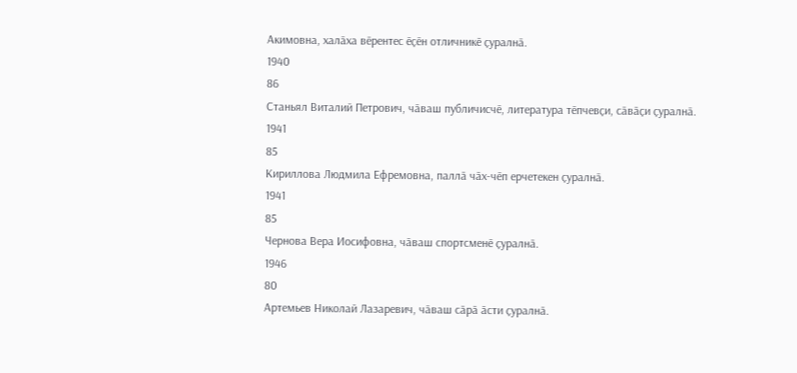Акимовна, халӑха вӗрентес ӗҫӗн отличникӗ ҫуралнӑ.
1940
86
Станьял Виталий Петрович, чӑваш публичисчӗ, литература тӗпчевҫи, сӑвӑҫи ҫуралнӑ.
1941
85
Кириллова Людмила Ефремовна, паллӑ чӑх-чӗп ерчетекен ҫуралнӑ.
1941
85
Чернова Вера Иосифовна, чӑваш спортсменӗ ҫуралнӑ.
1946
80
Артемьев Николай Лазаревич, чӑваш сӑрӑ ӑсти ҫуралнӑ.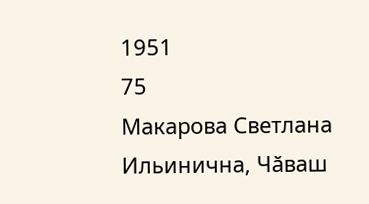1951
75
Макарова Светлана Ильинична, Чӑваш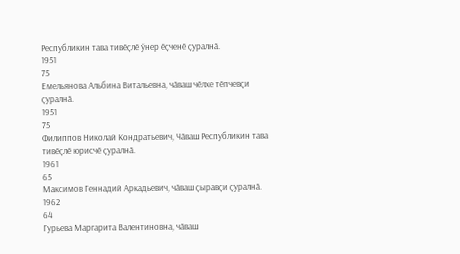Республикин тава тивӗҫлӗ ӳнер ӗҫченӗ ҫуралнӑ.
1951
75
Емельянова Альбина Витальевна, чӑваш чӗлхе тӗпчевҫи ҫуралнӑ.
1951
75
Филиппов Николай Кондратьевич, Чӑваш Республикин тава тивӗҫлӗ юрисчӗ ҫуралнӑ.
1961
65
Максимов Геннадий Аркадьевич, чӑваш ҫыравҫи ҫуралнӑ.
1962
64
Гурьева Маргарита Валентиновна, чӑваш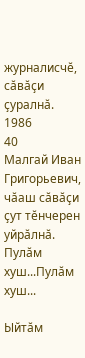журналисчӗ, сӑвӑҫи ҫуралнӑ.
1986
40
Малгай Иван Григорьевич, чӑаш сӑвӑҫи ҫут тӗнчерен уйрӑлнӑ.
Пулӑм хуш...Пулӑм хуш...

Ыйтӑм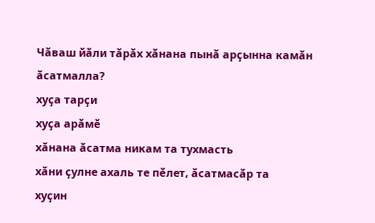Чӑваш йӑли тӑрӑх хӑнана пынӑ арҫынна камӑн ӑсатмалла?
хуҫа тарҫи
хуҫа арӑмӗ
хӑнана ӑсатма никам та тухмасть
хӑни ҫулне ахаль те пӗлет, ӑсатмасӑр та
хуҫин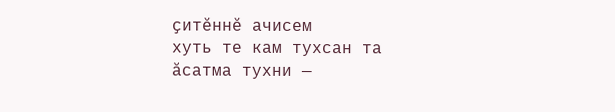ҫитӗннӗ ачисем
хуть те кам тухсан та
ӑсатма тухни —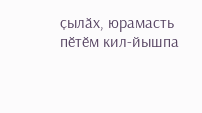ҫылӑх, юрамасть
пӗтӗм кил-йышпа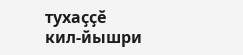тухаҫҫӗ
кил-йышри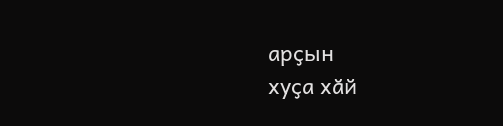арҫын
хуҫа хӑй